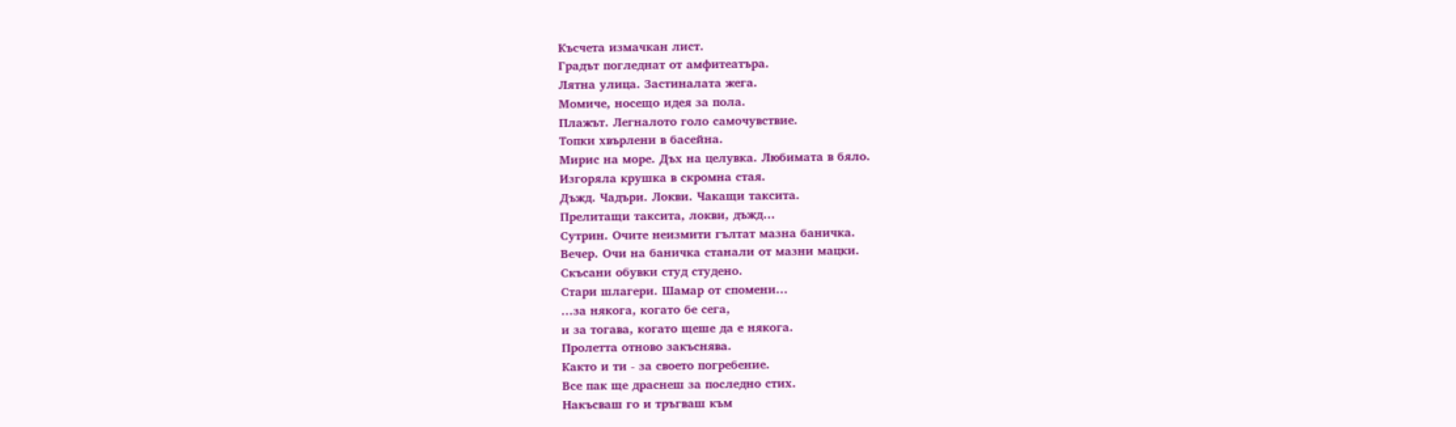Късчета измачкан лист.
Градът погледнат от амфитеатъра.
Лятна улица. Застиналата жега.
Момиче, носещо идея за пола.
Плажът. Легналото голо самочувствие.
Топки хвърлени в басейна.
Мирис на море. Дъх на целувка. Любимата в бяло.
Изгоряла крушка в скромна стая.
Дъжд. Чадъри. Локви. Чакащи таксита.
Прелитащи таксита, локви, дъжд…
Сутрин. Очите неизмити гълтат мазна баничка.
Вечер. Очи на баничка станали от мазни мацки.
Скъсани обувки студ студено.
Стари шлагери. Шамар от спомени...
...за някога, когато бе сега,
и за тогава, когато щеше да е някога.
Пролетта отново закъснява.
Както и ти - за своето погребение.
Все пак ще драснеш за последно стих.
Накъсваш го и тръгваш към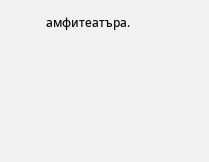амфитеатъра.